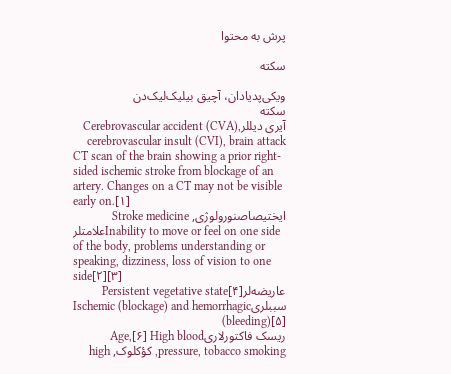پرش به محتوا

سکته

ویکی‌پدیادان، آچیق بیلیک‌لیک‌دن
سکته
آیری دیللرCerebrovascular accident (CVA), cerebrovascular insult (CVI), brain attack
CT scan of the brain showing a prior right-sided ischemic stroke from blockage of an artery. Changes on a CT may not be visible early on.[۱]
ایختیصاصنورولوژی, Stroke medicine
علامتلرInability to move or feel on one side of the body, problems understanding or speaking, dizziness, loss of vision to one side[۲][۳]
عاریضه‌لرPersistent vegetative state[۴]
سببلریIschemic (blockage) and hemorrhagic (bleeding)[۵]
ریسک فاکتورلاریAge,[۶] High blood pressure, tobacco smoking, کؤکلوک, high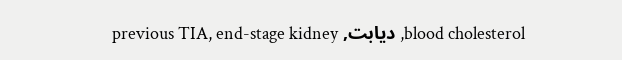blood cholesterol, دیابت, previous TIA, end-stage kidney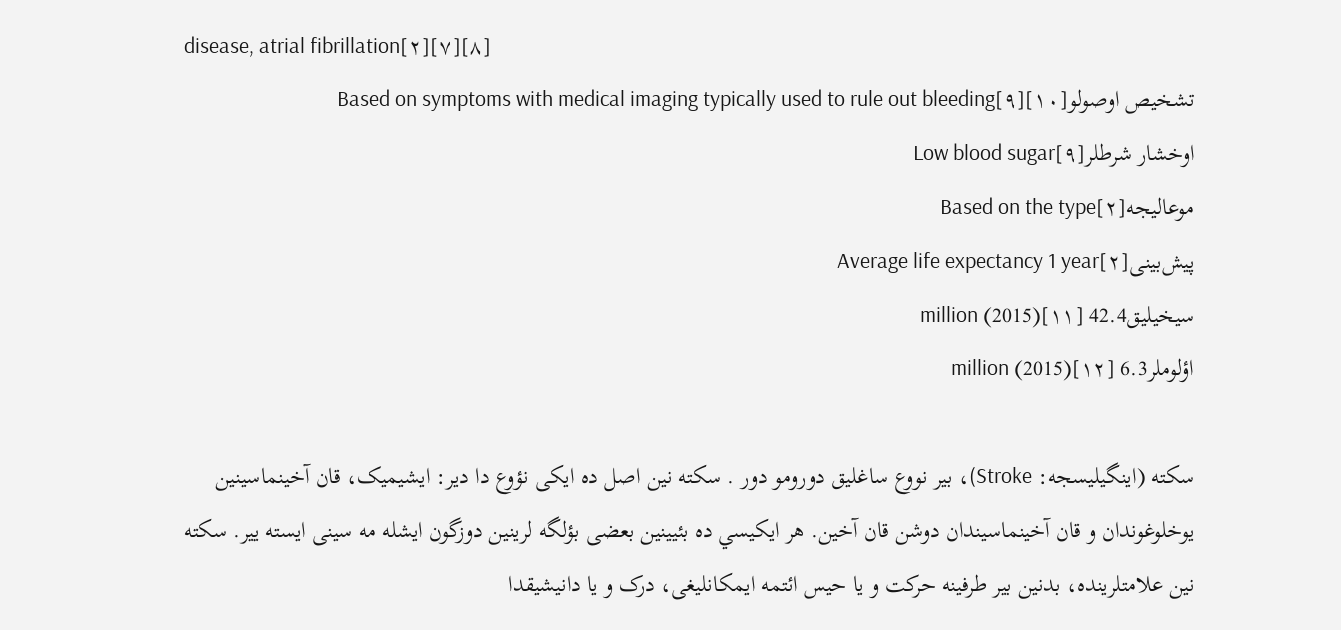disease, atrial fibrillation[۲][۷][۸]
تشخیص اوصولوBased on symptoms with medical imaging typically used to rule out bleeding[۹][۱۰]
اوخشار شرطلرLow blood sugar[۹]
موعالیجهBased on the type[۲]
پیش‌بینیAverage life expectancy 1 year[۲]
سیخیلیق42.4 million (2015)[۱۱]
اؤلوملر6.3 million (2015)[۱۲]

سکته (اینگیلیسجه: Stroke)، بیر نووع ساغلیق دورومو دور . سکته نین اصل ده ایکی نؤوع دا دیر: ایشیمیک، قان آخینماسینین یوخلوغوندان و قان آخینماسیندان دوشن قان آخین. هر ایکیسي ده بئیینین بعضی بؤلگه لرینین دوزگون ایشله مه سینی ایسته ییر. سکته نین علامتلرینده، بدنین بیر طرفینه حرکت و یا حیس ائتمه ایمکانلیغی، درک و یا دانیشیقدا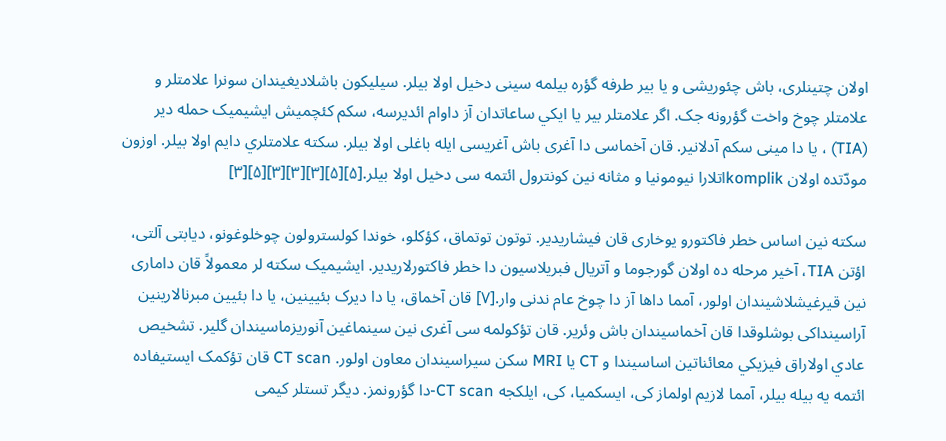اولان چتینلری، باش چئوریشی و یا بیر طرفه گؤره بیلمه سینی دخیل اولا بیلر. سیلیکون باشلادیغیندان سونرا علامتلر و علامتلر چوخ واخت گؤرونه جک. اگر علامتلر بیر یا ایکي ساعاتدان آز داوام ائدیرسه، سکم کئچمیش ایشیمیک حمله دیر (TIA) ، یا دا مینی سکم آدلانیر. قان آخماسی دا آغری باش آغریسی ایله باغلی اولا بیلر. سکته علامتلري دایم اولا بیلر. اوزون مودّتده اولان komplikاتلارا نیومونیا و مثانه نین کونترول ائتمه سی دخیل اولا بیلر.[۵][۵][۳][۳][۳][۵][۳]

سکته نین اساس خطر فاکتورو یوخاری قان فیشاریدیر. توتون توتماق، کؤکلو، خوندا کولسترولون چوخلوغونو، دیابتی آلتی، اؤتن TIA، آخیر مرحله ده اولان گورجوما و آتریال فبریلاسیون دا خطر فاکتورلاریدیر. ایشیمیک سکته لر معمولاً قان داماری نین قیرغیشلاشیندان اولور، آمما داها آز دا چوخ عام ندنی وار.[۷] قان آخماق، یا دا دیرک بئیینین، یا دا بئیین مبرنالارینین آراسینداکی بوشلوقدا قان آخماسیندان باش وئریر. قان تؤکولمه سی آغری نین سینماغین آنوريزماسیندان گلیر. تشخيص عادي اولاراق فيزيکي معائناتين اساسيندا و CT يا MRI سکن سيراسيندان معاون اولور. CT scan قان تؤکمک ایستیفاده ائتمه یه بیله بیلر، آمما لازیم اولماز کی، ایسکمیا، کی، ایلکجه CT scan-دا گؤرونمز. دیگر تستلر کیمی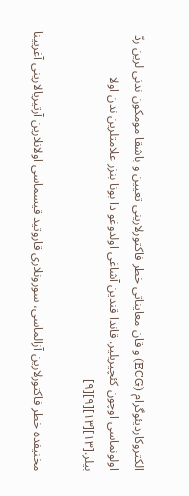الکتروکاردیئوگرام (ECG) و قان معایناتی خطر فاکتورلارینی تعیین و باشقا مومکون ندنی لرین ردّ اولونماسی اوچون کئچیریلیر. قاندا قندین آشاغی اولدوغو دا بونا بنزر علامتلرین ندن اولا بیلر.[۱۳][۱۳][۹][۹]

مخنیفده خطر فاکتورلارین آزالماسی، سورونلاری قاروتید قیسماسی اولانلارین آرتیریالارینی آغریینا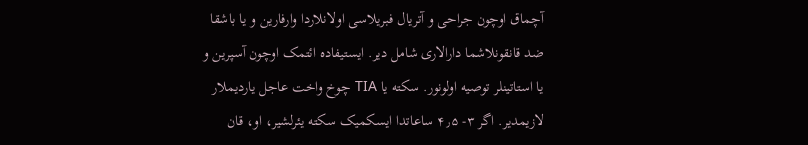آچماق اوچون جراحی و آتریال فبریلاسی اولانلاردا وارفارین و یا باشقا ضد قانقونلاشما دارالاری شامل دیر. ایستیفاده ائتمک اوچون آسپرین و یا استاتینلر توصیه اولونور. سکته یا TIA چوخ واخت عاجل یاردیملار لازیمدیر. اگر ۳- ۴٫۵ ساعاتدا ایسکمیک سکته یئرلشیر، او، قان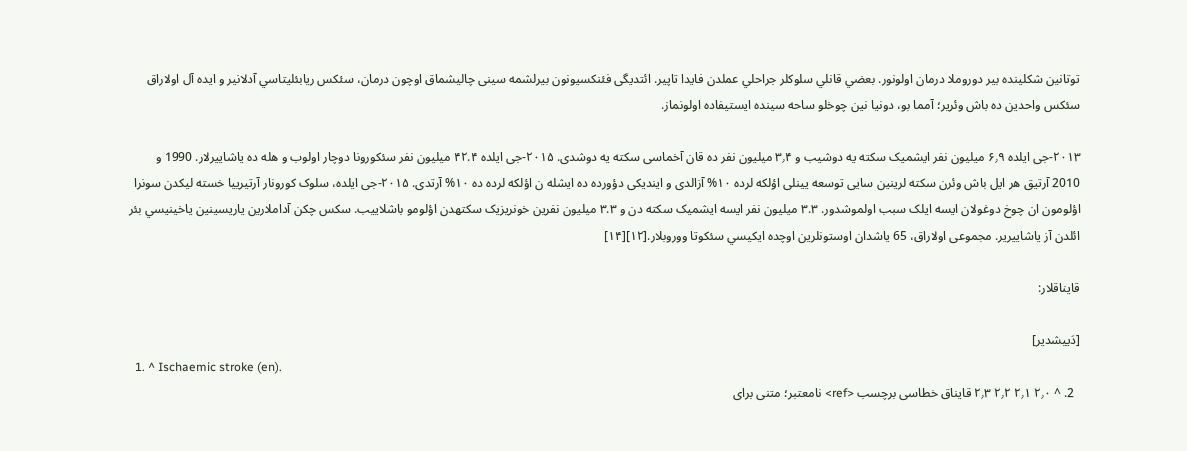توتانین شکلینده بیر دوروملا درمان اولونور. بعضي قانلي سلوکلر جراحلي عملدن فايدا تاپير. ائتدیگی فئنكسيونون بیرلشمه سینی چالیشماق اوچون درمان، سئکس ریابئلیتاسي آدلانیر و ایده آل اولاراق سئکس واحدین ده باش وئریر؛ آمما بو، دونیا نین چوخلو ساحه سینده ایستیفاده اولونماز.

۲۰۱۳-جی ایلده ۶٫۹ میلیون نفر ایشمیک سکته یه دوشیب و ۳٫۴ میلیون نفر ده قان آخماسی سکته یه دوشدی. ۲۰۱۵-جی ایلده ۴۲.۴ میلیون نفر سئکورونا دوچار اولوب و هله ده ياشايیرلار. 1990 و 2010 آرتیق هر ایل باش وئرن سکته لرینین سایی توسعه یینلی اؤلکه لرده ۱۰% آزالدی و ایندیکی دؤورده ده ایشله ن اؤلکه لرده ده ۱۰% آرتدی. ۲۰۱۵-جی ایلده، سلوک کورونار آرتیرییا خسته لیکدن سونرا اؤلومون ان چوخ دوغولان ایسه ایلک سبب اولموشدور. ۳.۳ میلیون نفر ایسه ایشمیک سکته دن و ۳.۳ میلیون نفرین خونریزیک سکتهدن اؤلومو باشلاییب. سکس چکن آداملارين ياريسينين ياخينيسي بئر ائلدن آز ياشاييرير. مجموعی اولاراق، 65 یاشدان اوستونلرین اوچده ایکیسي سئکوتا ووروبلار.[۱۲][۱۴]

قایناقلار:

[دَییشدیر]
  1. ^ Ischaemic stroke (en).
  2. ^ ۲٫۰ ۲٫۱ ۲٫۲ ۲٫۳ قایناق خطاسی برچسب <ref> نامعتبر؛ متنی برای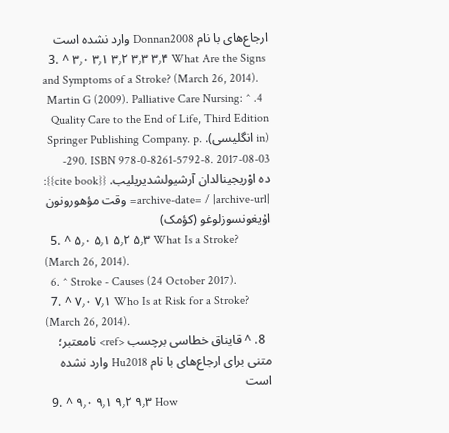ارجاع‌های با نام Donnan2008 وارد نشده است
  3. ^ ۳٫۰ ۳٫۱ ۳٫۲ ۳٫۳ ۳٫۴ What Are the Signs and Symptoms of a Stroke? (March 26, 2014).
  4. ^ Martin G (2009). Palliative Care Nursing: Quality Care to the End of Life, Third Edition (in انگلیسی). Springer Publishing Company. p. 290. ISBN 978-0-8261-5792-8. 2017-08-03-ده اوْریجینالدان آرشیولشدیریلیب. {{cite book}}: |archive-date= / |archive-url= وقت مؤهورونون اۇیغونسوزلوغو (کؤمک)
  5. ^ ۵٫۰ ۵٫۱ ۵٫۲ ۵٫۳ What Is a Stroke? (March 26, 2014).
  6. ^ Stroke - Causes (24 October 2017).
  7. ^ ۷٫۰ ۷٫۱ Who Is at Risk for a Stroke? (March 26, 2014).
  8. ^ قایناق خطاسی برچسب <ref> نامعتبر؛ متنی برای ارجاع‌های با نام Hu2018 وارد نشده است
  9. ^ ۹٫۰ ۹٫۱ ۹٫۲ ۹٫۳ How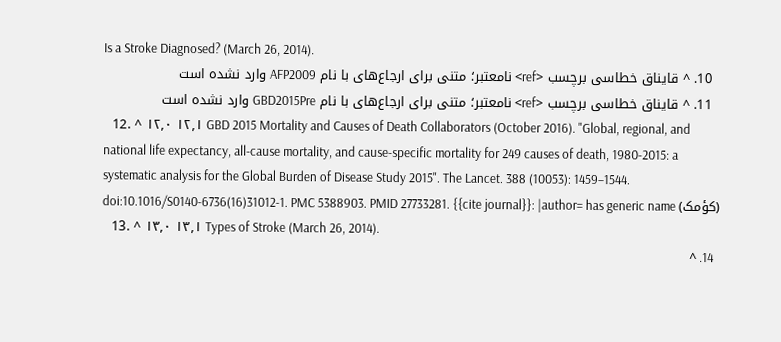Is a Stroke Diagnosed? (March 26, 2014).
  10. ^ قایناق خطاسی برچسب <ref> نامعتبر؛ متنی برای ارجاع‌های با نام AFP2009 وارد نشده است
  11. ^ قایناق خطاسی برچسب <ref> نامعتبر؛ متنی برای ارجاع‌های با نام GBD2015Pre وارد نشده است
  12. ^ ۱۲٫۰ ۱۲٫۱ GBD 2015 Mortality and Causes of Death Collaborators (October 2016). "Global, regional, and national life expectancy, all-cause mortality, and cause-specific mortality for 249 causes of death, 1980-2015: a systematic analysis for the Global Burden of Disease Study 2015". The Lancet. 388 (10053): 1459–1544. doi:10.1016/S0140-6736(16)31012-1. PMC 5388903. PMID 27733281. {{cite journal}}: |author= has generic name (کؤمک)
  13. ^ ۱۳٫۰ ۱۳٫۱ Types of Stroke (March 26, 2014).
  14. ^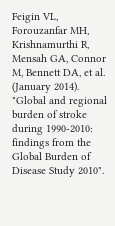Feigin VL, Forouzanfar MH, Krishnamurthi R, Mensah GA, Connor M, Bennett DA, et al. (January 2014). "Global and regional burden of stroke during 1990-2010: findings from the Global Burden of Disease Study 2010".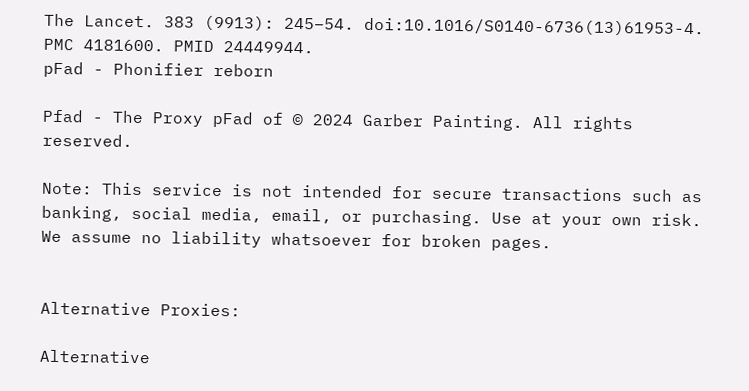The Lancet. 383 (9913): 245–54. doi:10.1016/S0140-6736(13)61953-4. PMC 4181600. PMID 24449944.
pFad - Phonifier reborn

Pfad - The Proxy pFad of © 2024 Garber Painting. All rights reserved.

Note: This service is not intended for secure transactions such as banking, social media, email, or purchasing. Use at your own risk. We assume no liability whatsoever for broken pages.


Alternative Proxies:

Alternative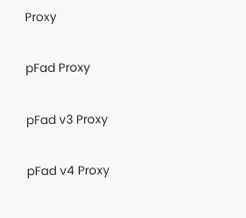Proxy

pFad Proxy

pFad v3 Proxy

pFad v4 Proxy